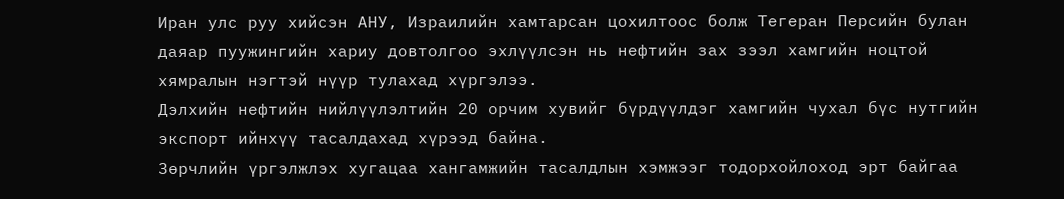Иран улс руу хийсэн АНУ, Израилийн хамтарсан цохилтоос болж Тегеран Персийн булан даяар пуужингийн хариу довтолгоо эхлүүлсэн нь нефтийн зах зээл хамгийн ноцтой хямралын нэгтэй нүүр тулахад хүргэлээ.
Дэлхийн нефтийн нийлүүлэлтийн 20 орчим хувийг бүрдүүлдэг хамгийн чухал бүс нутгийн экспорт ийнхүү тасалдахад хүрээд байна.
Зөрчлийн үргэлжлэх хугацаа хангамжийн тасалдлын хэмжээг тодорхойлоход эрт байгаа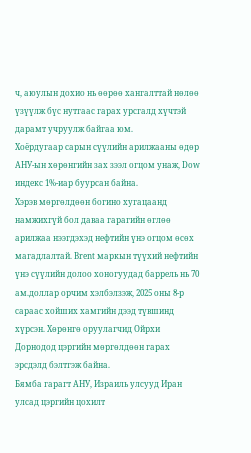ч, аюулын дохио нь өөрөө хангалттай нөлөө үзүүлж бүс нутгаас гарах урсгалд хүчтэй дарамт учруулж байгаа юм.
Хоёрдугаар сарын сүүлийн арилжааны өдөр АНУ-ын хөрөнгийн зах зээл огцом унаж, Dow индекс 1%-иар буурсан байна.
Хэрэв мөргөлдөөн богино хугацаанд намжихгүй бол даваа гарагийн өглөө арилжаа нээгдэхэд нефтийн үнэ огцом өсөх магадлалтай. Brent маркын түүхий нефтийн үнэ сүүлийн долоо хоногуудад баррель нь 70 ам.доллар орчим хэлбэлзэж, 2025 оны 8-р сараас хойших хамгийн дээд түвшинд хүрсэн. Хөрөнгө оруулагчид Ойрхи Дорнодод цэргийн мөргөлдөөн гарах эрсдэлд бэлтгэж байна.
Бямба гарагт АНУ, Израиль улсууд Иран улсад цэргийн цохилт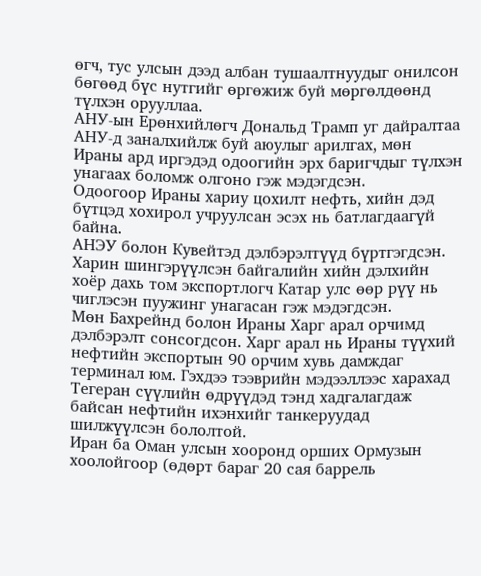өгч, тус улсын дээд албан тушаалтнуудыг онилсон бөгөөд бүс нутгийг өргөжиж буй мөргөлдөөнд түлхэн орууллаа.
АНУ-ын Ерөнхийлөгч Дональд Трамп уг дайралтаа АНУ-д заналхийлж буй аюулыг арилгах, мөн Ираны ард иргэдэд одоогийн эрх баригчдыг түлхэн унагаах боломж олгоно гэж мэдэгдсэн.
Одоогоор Ираны хариу цохилт нефть, хийн дэд бүтцэд хохирол учруулсан эсэх нь батлагдаагүй байна.
АНЭУ болон Кувейтэд дэлбэрэлтүүд бүртгэгдсэн. Харин шингэрүүлсэн байгалийн хийн дэлхийн хоёр дахь том экспортлогч Катар улс өөр рүү нь чиглэсэн пуужинг унагасан гэж мэдэгдсэн.
Мөн Бахрейнд болон Ираны Харг арал орчимд дэлбэрэлт сонсогдсон. Харг арал нь Ираны түүхий нефтийн экспортын 90 орчим хувь дамждаг терминал юм. Гэхдээ тээврийн мэдээллээс харахад Тегеран сүүлийн өдрүүдэд тэнд хадгалагдаж байсан нефтийн ихэнхийг танкеруудад шилжүүлсэн бололтой.
Иран ба Оман улсын хооронд орших Ормузын хоолойгоор (өдөрт бараг 20 сая баррель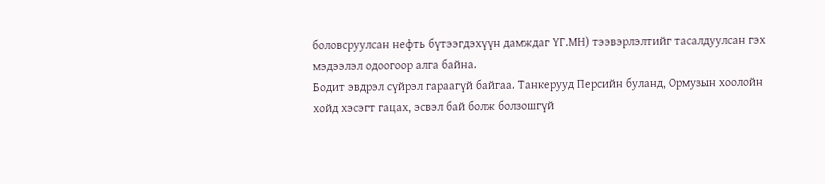боловсруулсан нефть бүтээгдэхүүн дамждаг ҮГ.МН) тээвэрлэлтийг тасалдуулсан гэх мэдээлэл одоогоор алга байна.
Бодит эвдрэл сүйрэл гараагүй байгаа. Танкерууд Персийн буланд, Ормузын хоолойн хойд хэсэгт гацах, эсвэл бай болж болзошгүй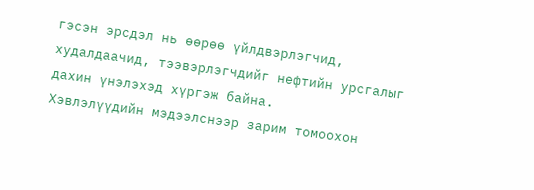гэсэн эрсдэл нь өөрөө үйлдвэрлэгчид, худалдаачид, тээвэрлэгчдийг нефтийн урсгалыг дахин үнэлэхэд хүргэж байна.
Хэвлэлүүдийн мэдээлснээр зарим томоохон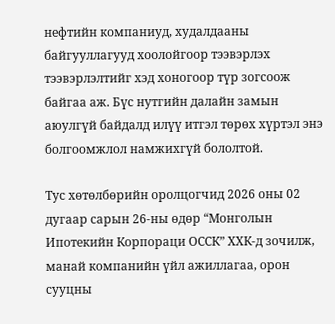нефтийн компаниуд, худалдааны байгууллагууд хоолойгоор тээвэрлэх тээвэрлэлтийг хэд хоногоор түр зогсоож байгаа аж. Бүс нутгийн далайн замын аюулгүй байдалд илүү итгэл төрөх хүртэл энэ болгоомжлол намжихгүй бололтой.

Тус хөтөлбөрийн оролцогчид 2026 оны 02 дугаар сарын 26-ны өдөр “Монголын Ипотекийн Корпораци ОССК” ХХК-д зочилж, манай компанийн үйл ажиллагаа, орон сууцны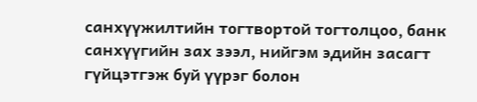санхүүжилтийн тогтвортой тогтолцоо, банк санхүүгийн зах зээл, нийгэм эдийн засагт гүйцэтгэж буй үүрэг болон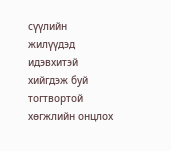сүүлийн жилүүдэд идэвхитэй хийгдэж буй тогтвортой хөгжлийн онцлох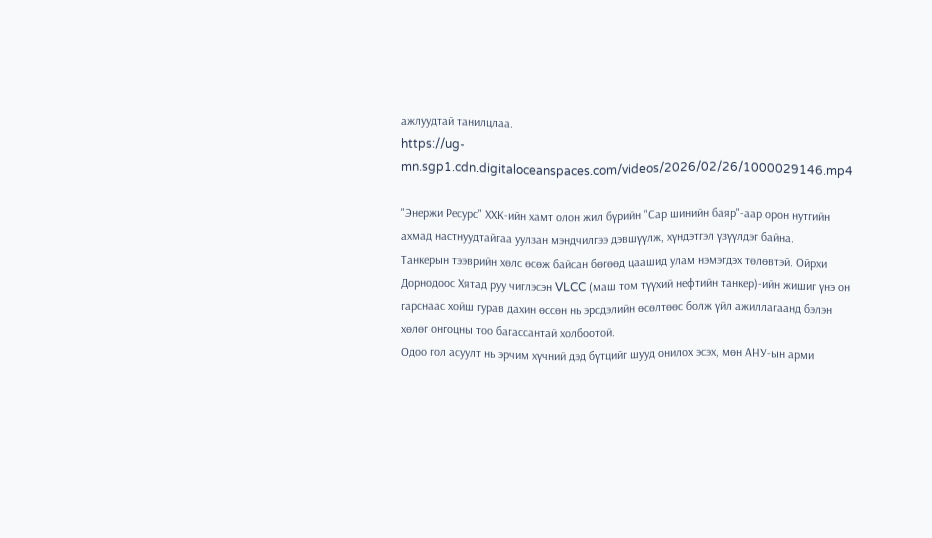ажлуудтай танилцлаа.
https://ug-mn.sgp1.cdn.digitaloceanspaces.com/videos/2026/02/26/1000029146.mp4

"Энержи Ресурс" ХХК-ийн хамт олон жил бүрийн "Сар шинийн баяр"-аар орон нутгийн ахмад настнуудтайгаа уулзан мэндчилгээ дэвшүүлж, хүндэтгэл үзүүлдэг байна.
Танкерын тээврийн хөлс өсөж байсан бөгөөд цаашид улам нэмэгдэх төлөвтэй. Ойрхи Дорнодоос Хятад руу чиглэсэн VLCC (маш том түүхий нефтийн танкер)-ийн жишиг үнэ он гарснаас хойш гурав дахин өссөн нь эрсдэлийн өсөлтөөс болж үйл ажиллагаанд бэлэн хөлөг онгоцны тоо багассантай холбоотой.
Одоо гол асуулт нь эрчим хүчний дэд бүтцийг шууд онилох эсэх, мөн АНУ-ын арми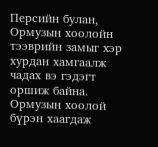Персийн булан, Ормузын хоолойн тээврийн замыг хэр хурдан хамгаалж чадах вэ гэдэгт оршиж байна.
Ормузын хоолой бүрэн хаагдаж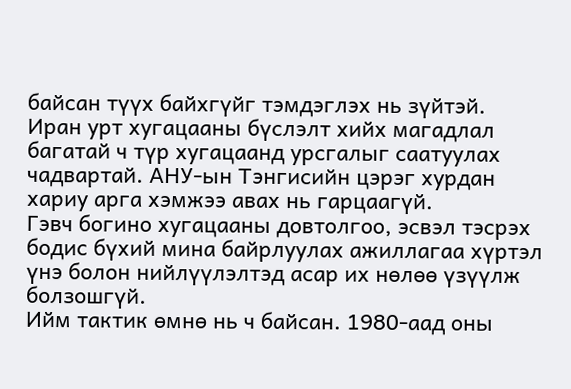байсан түүх байхгүйг тэмдэглэх нь зүйтэй.
Иран урт хугацааны бүслэлт хийх магадлал багатай ч түр хугацаанд урсгалыг саатуулах чадвартай. АНУ-ын Тэнгисийн цэрэг хурдан хариу арга хэмжээ авах нь гарцаагүй.
Гэвч богино хугацааны довтолгоо, эсвэл тэсрэх бодис бүхий мина байрлуулах ажиллагаа хүртэл үнэ болон нийлүүлэлтэд асар их нөлөө үзүүлж болзошгүй.
Ийм тактик өмнө нь ч байсан. 1980-аад оны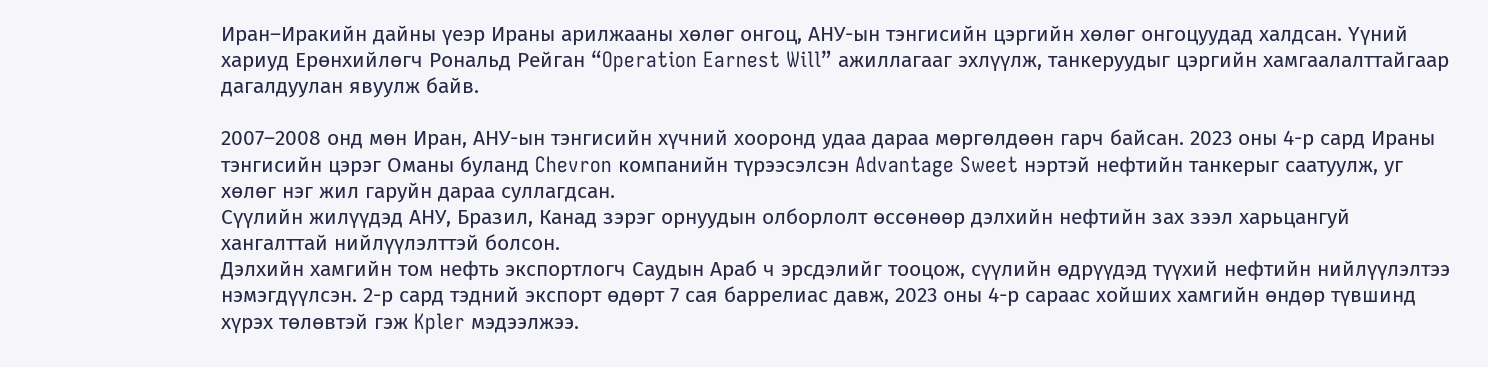Иран–Иракийн дайны үеэр Ираны арилжааны хөлөг онгоц, АНУ-ын тэнгисийн цэргийн хөлөг онгоцуудад халдсан. Үүний хариуд Ерөнхийлөгч Рональд Рейган “Operation Earnest Will” ажиллагааг эхлүүлж, танкеруудыг цэргийн хамгаалалттайгаар дагалдуулан явуулж байв.

2007–2008 онд мөн Иран, АНУ-ын тэнгисийн хүчний хооронд удаа дараа мөргөлдөөн гарч байсан. 2023 оны 4-р сард Ираны тэнгисийн цэрэг Оманы буланд Chevron компанийн түрээсэлсэн Advantage Sweet нэртэй нефтийн танкерыг саатуулж, уг хөлөг нэг жил гаруйн дараа суллагдсан.
Сүүлийн жилүүдэд АНУ, Бразил, Канад зэрэг орнуудын олборлолт өссөнөөр дэлхийн нефтийн зах зээл харьцангуй хангалттай нийлүүлэлттэй болсон.
Дэлхийн хамгийн том нефть экспортлогч Саудын Араб ч эрсдэлийг тооцож, сүүлийн өдрүүдэд түүхий нефтийн нийлүүлэлтээ нэмэгдүүлсэн. 2-р сард тэдний экспорт өдөрт 7 сая баррелиас давж, 2023 оны 4-р сараас хойших хамгийн өндөр түвшинд хүрэх төлөвтэй гэж Kpler мэдээлжээ.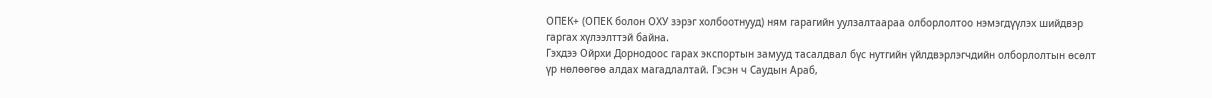ОПЕК+ (ОПЕК болон ОХУ зэрэг холбоотнууд) ням гарагийн уулзалтаараа олборлолтоо нэмэгдүүлэх шийдвэр гаргах хүлээлттэй байна.
Гэхдээ Ойрхи Дорнодоос гарах экспортын замууд тасалдвал бүс нутгийн үйлдвэрлэгчдийн олборлолтын өсөлт үр нөлөөгөө алдах магадлалтай. Гэсэн ч Саудын Араб,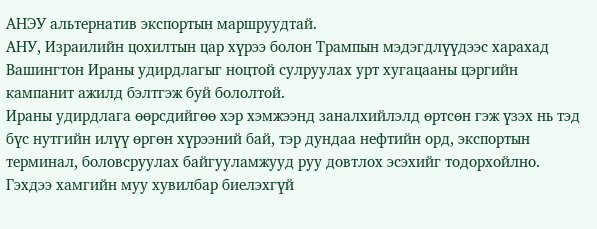АНЭУ альтернатив экспортын маршруудтай.
АНУ, Израилийн цохилтын цар хүрээ болон Трампын мэдэгдлүүдээс харахад Вашингтон Ираны удирдлагыг ноцтой сулруулах урт хугацааны цэргийн кампанит ажилд бэлтгэж буй бололтой.
Ираны удирдлага өөрсдийгөө хэр хэмжээнд заналхийлэлд өртсөн гэж үзэх нь тэд бүс нутгийн илүү өргөн хүрээний бай, тэр дундаа нефтийн орд, экспортын терминал, боловсруулах байгууламжууд руу довтлох эсэхийг тодорхойлно.
Гэхдээ хамгийн муу хувилбар биелэхгүй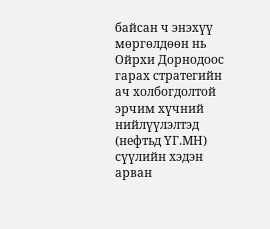байсан ч энэхүү мөргөлдөөн нь Ойрхи Дорнодоос гарах стратегийн ач холбогдолтой эрчим хүчний нийлүүлэлтэд (нефтьд ҮГ.МН) сүүлийн хэдэн арван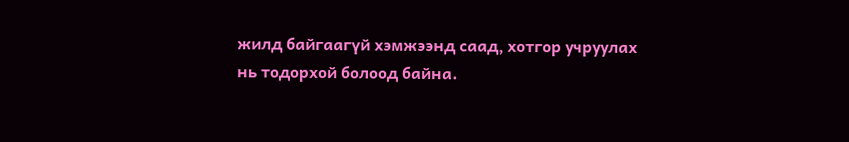жилд байгаагүй хэмжээнд саад, хотгор учруулах нь тодорхой болоод байна.